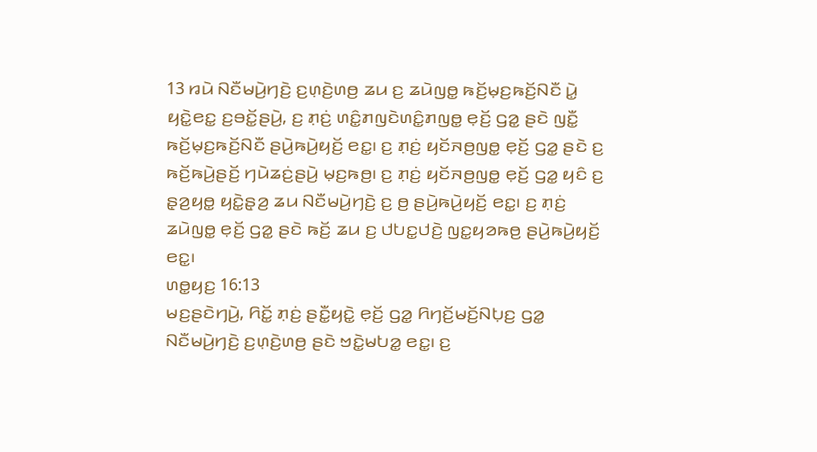13 ꤙꤣꤧ ꤡꤢꤪꤗꤣꤧ꤬ꤚꤢꤧ꤬ ꤢ꤬ꤛ꤫ꤢꤧ꤬ꤛꤥ꤬ ꤘꤣ ꤢ꤬ ꤘꤣꤧꤜꤥ꤭ ꤒꤢꤩ꤬ꤗ꤫ꤢ꤬ꤒꤢꤩ꤬ꤡꤢꤪ ꤣꤧ꤭ ꤟꤢꤧ꤭ꤕꤢ꤭ ꤢ꤬ꤋꤢꤩ꤭ꤔꤣꤧ꤬, ꤢ꤬ ꤊ꤫ꤢꤦ꤬ ꤛꤢꤨ꤭ꤊꤜꤢꤧꤛꤢꤨ꤭ꤊꤜꤥ꤭ ꤕ꤫ꤢꤩ꤬ ꤞꤤ꤭ ꤔꤢꤧ ꤜꤢꤪ꤭ ꤒꤢꤩ꤬ꤗ꤫ꤢ꤬ꤒꤢꤩ꤬ꤡꤢꤪ ꤔꤣꤧ꤬ꤒꤣꤧ꤬ꤟꤢꤩ꤬ ꤕꤢ꤭꤯ ꤢ꤬ ꤊ꤫ꤢꤦ꤬ ꤟꤢꤩꤏꤥ꤬ꤜꤥ꤭ ꤕ꤫ꤢꤩ꤬ ꤞꤤ꤭ ꤔꤢꤧ ꤢ꤬ ꤒꤢꤩ꤬ꤒꤣꤧ꤬ꤔꤢꤩ꤬ ꤚꤣꤧꤘꤢꤦ꤬ꤔꤣꤧ꤬ ꤗ꤫ꤢ꤬ꤒꤥ꤬꤯ ꤢ꤬ ꤊ꤫ꤢꤦ꤬ ꤟꤢꤩꤏꤥ꤬ꤜꤥ꤭ ꤕ꤫ꤢꤩ꤬ ꤞꤤ꤭ ꤟꤢꤨ ꤢ꤬ ꤔ꤫ꤤ꤬ꤟꤥ꤭ ꤟꤢꤧ꤭ꤔ꤫ꤤ꤬ ꤘꤣ ꤡꤢꤪꤗꤣꤧ꤬ꤚꤢꤧ꤬ ꤢ꤬ ꤥ꤬ ꤔꤣꤧ꤬ꤒꤣꤧ꤬ꤟꤢꤩ꤬ ꤕꤢ꤭꤯ ꤢ꤬ ꤊ꤫ꤢꤦ꤬ ꤘꤣꤧꤜꤥ꤭ ꤕ꤫ꤢꤩ꤬ ꤞꤤ꤭ ꤔꤢꤧ ꤒꤢꤩ꤬ ꤘꤣ ꤢ꤬ ꤓꤝꤢ꤭ꤓꤢꤧ꤬ ꤜꤢ꤭ꤟꤤꤒꤥ꤬ ꤔꤣꤧ꤬ꤒꤣꤧ꤬ꤟꤢꤩ꤬ ꤕꤢ꤭꤯
ꤛꤥ꤭ꤟꤢ꤬ 16:13
ꤗꤢ꤬ꤔꤢꤧꤚꤣꤧ꤬, ꤖꤢꤩ꤭ ꤊ꤫ꤢꤦ꤬ ꤔꤢꤪ꤭ꤟꤢꤧ꤭ ꤕ꤫ꤢꤩ꤬ ꤞꤤ꤭ ꤖꤚꤢꤩ꤬ꤗꤢꤩ꤬ꤡꤝ꤫ꤢ꤬ ꤞꤤ꤭ ꤡꤢꤪꤗꤣꤧ꤬ꤚꤢꤧ꤬ ꤢ꤬ꤛ꤫ꤢꤧ꤬ꤛꤥ꤬ ꤔꤢꤧ ꤠꤢꤧ꤭ꤗꤝꤤ꤭ ꤕꤢ꤭꤯ ꤢ꤬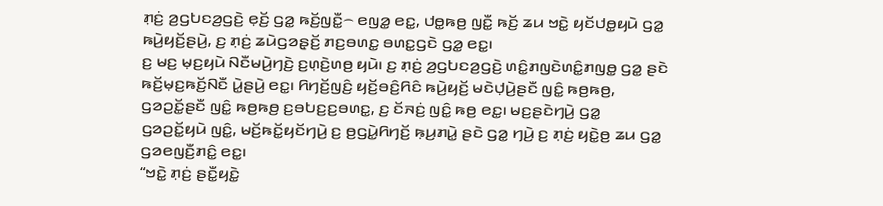ꤊ꤫ꤢꤦ꤬ ꤤ꤬ꤞꤝꤢꤤ꤬ꤞꤢꤧ꤬ ꤕ꤫ꤢꤩ꤬ ꤞꤤ꤭ ꤒꤢꤩ꤬ꤜꤢꤪ꤭꤮ ꤕꤜꤤ꤭ ꤕꤢ꤭, ꤓꤥ꤭ꤒꤥ꤬ ꤜꤢꤪ꤭ ꤒꤢꤩ꤬ ꤘꤣ ꤠꤢꤧ꤭ ꤟꤢꤩꤓꤥ꤭ꤟꤣꤧ ꤞꤤ꤭ ꤒꤣꤧ꤬ꤟꤢꤩ꤬ꤔꤣꤧ꤬, ꤢ꤬ ꤊ꤫ꤢꤦ꤬ ꤘꤣꤧꤞꤤꤔ꤫ꤢꤩ꤬ ꤊꤢ꤬ꤋꤛꤢ꤭ ꤋꤛꤢ꤭ꤞꤢꤧ ꤞꤤ꤭ ꤕꤢ꤭꤯
ꤢ꤬ ꤗꤢ꤬ ꤗ꤫ꤢ꤬ꤟꤣꤧ ꤡꤢꤪꤗꤣꤧ꤬ꤚꤢꤧ꤬ ꤢ꤬ꤛ꤫ꤢꤧ꤬ꤛꤥ꤬ ꤟꤣꤧ꤯ ꤢ꤬ ꤊ꤫ꤢꤦ꤬ ꤤ꤬ꤞꤝꤢꤤ꤬ꤞꤢꤧ꤬ ꤛꤢꤨ꤭ꤊꤜꤢꤧꤛꤢꤨ꤭ꤊꤜꤥ꤭ ꤞꤤ꤭ ꤔꤢꤧ ꤒꤢꤩ꤬ꤗ꤫ꤢ꤬ꤒꤢꤩ꤬ꤡꤢꤪ ꤣꤧ꤭ꤔꤣꤧ꤬ ꤕꤢ꤭꤯ ꤖꤚꤢꤩ꤬ꤜꤢꤨ꤬ ꤟꤢꤩ꤬ꤋꤢꤨ꤬ꤖꤢꤨ ꤒꤣꤧ꤬ꤟꤢꤩ꤬ ꤗꤢꤧꤓ꤫ꤣꤧ꤬ꤔꤢꤪ ꤜꤢꤨ꤭ ꤒꤥ꤬ꤒꤥ꤬, ꤞꤤꤑꤢꤩ꤭ꤔꤢꤪ ꤜꤢꤨ꤭ ꤒꤥ꤬ꤒꤥ꤬ ꤢ꤬ꤋꤝꤢ꤬ꤢ꤬ꤋꤛꤢ꤭, ꤢ꤬ ꤢꤩꤏꤢꤦ꤬ ꤜꤢꤨ꤭ ꤒꤥ꤬ ꤕꤢ꤭꤯ ꤗꤢ꤬ꤔꤢꤧꤚꤣꤧ꤬ ꤞꤤ꤭ ꤞꤤꤑꤢꤩ꤭ꤟꤣꤧ ꤜꤢꤨ꤭, ꤗꤢꤩ꤬ꤒꤢꤩ꤭ꤟꤢꤩꤚꤣꤧ꤬ ꤢ꤬ ꤥ꤬ꤞꤣꤧ꤭ꤖꤚꤢꤩ꤬ ꤒ꤫ꤣ꤬ꤊꤣꤧ꤭ ꤔꤢꤧ ꤞꤤ꤭ ꤚꤣꤧ꤬ ꤢ꤬ ꤊ꤫ꤢꤦ꤬ ꤟꤢꤧ꤭ꤥ꤬ ꤘꤣ ꤞꤤ꤭ ꤞꤤꤕꤜꤢꤪ꤬ꤊꤢꤨ꤭ ꤕꤢ꤭꤯
“ꤠꤢꤧ꤭ ꤊ꤫ꤢꤦ꤬ ꤔꤢꤪ꤭ꤟꤢꤧ꤭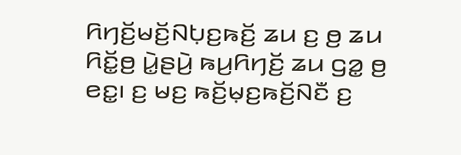ꤖꤚꤢꤩ꤬ꤗꤢꤩ꤬ꤡꤝ꤫ꤢ꤬ꤒꤢꤩ꤬ ꤘꤣ ꤢ꤬ ꤥ꤬ ꤘꤣ ꤖꤢꤩ꤭ꤥ꤬ ꤣꤧ꤭ꤔꤣꤧ꤬ ꤒꤣ꤬ꤖꤚꤢꤩ꤬ ꤘꤣ ꤞꤤ꤭ ꤥ꤬ ꤕꤢ꤭꤯ ꤢ꤬ ꤗꤢ꤬ ꤒꤢꤩ꤬ꤗ꤫ꤢ꤬ꤒꤢꤩ꤬ꤡꤢꤪ ꤢ꤬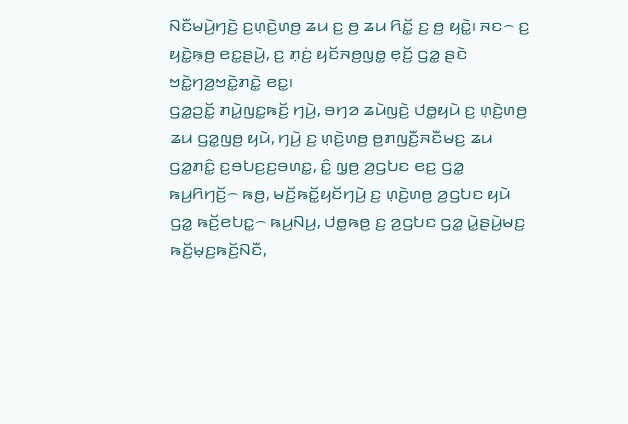ꤡꤢꤪꤗꤣꤧ꤬ꤚꤢꤧ꤬ ꤢ꤬ꤛ꤫ꤢꤧ꤬ꤛꤥ꤬ ꤘꤣ ꤢ꤬ ꤥ꤬ ꤘꤣ ꤖꤢꤩ꤭ ꤢ꤬ ꤥ꤬ ꤟꤢꤧ꤭꤯ ꤏꤢ꤮ ꤢ꤬ ꤟꤢꤧ꤭ꤒ꤫ꤥ꤬ ꤕꤢ꤭ꤔꤣꤧ꤬, ꤢ꤬ ꤊ꤫ꤢꤦ꤬ ꤟꤢꤩꤏꤥ꤬ꤜꤥ꤭ ꤕ꤫ꤢꤩ꤬ ꤞꤤ꤭ ꤔꤢꤧ ꤠꤢꤧ꤭ꤚꤤ꤬ꤠꤢꤧ꤭ꤊꤢꤧ꤭ ꤕꤢ꤭꤯
ꤞꤤ꤭ꤑꤢꤩ꤭ ꤊꤣꤧ꤭ꤜꤢ꤭ꤒꤢꤩ꤬ ꤚꤣꤧ꤬, ꤋꤚꤤ ꤘꤣꤧꤜꤢꤧ꤬ ꤓꤥ꤭ꤟꤣꤧ ꤢ꤬ ꤛ꤫ꤢꤧ꤬ꤛꤥ꤬ ꤘꤣ ꤞꤤ꤭ꤜꤥ꤬ ꤟꤣꤧ, ꤚꤣꤧ꤬ ꤢ꤬ ꤛ꤫ꤢꤧ꤬ꤛꤥ꤬ ꤥ꤬ꤊꤜꤢꤪ꤬ꤏꤢꤪꤗꤢ꤬ ꤘꤣ ꤞꤤ꤭ꤊꤢꤨ꤭ ꤢ꤬ꤋꤝꤢ꤬ꤢ꤬ꤋꤛꤢ꤭, ꤢꤨ꤭ ꤜ꤫ꤥ꤬ ꤤ꤬ꤞꤝꤢ ꤕꤢ꤬ ꤞꤤ꤭ ꤒꤣ꤬ꤖꤚꤢꤩ꤬꤮ ꤒꤥ꤬, ꤗꤢꤩ꤬ꤒꤢꤩ꤭ꤟꤢꤩꤚꤣꤧ꤬ ꤢ꤬ ꤛ꤫ꤢꤧ꤬ꤛꤥ꤬ ꤤ꤬ꤞꤝꤢ ꤟꤣꤧ ꤞꤤ꤭ ꤒꤢꤩ꤬ꤕꤝꤢ꤭꤮ ꤒꤣ꤬ꤡꤣ꤬, ꤓꤥ꤭ꤒꤥ꤬ ꤢ꤬ ꤤ꤬ꤞꤝꤢ ꤞꤤ꤭ ꤣꤧ꤭ꤔꤣꤧ꤬ꤗꤢ꤬ ꤒꤢꤩ꤬ꤗ꤫ꤢ꤬ꤒꤢꤩ꤬ꤡꤢꤪ,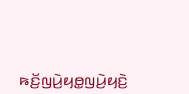ꤒꤢꤩ꤬ꤜꤣꤧ꤬ꤟꤥ꤭ꤜꤣꤧ꤬ꤟꤢꤧ꤬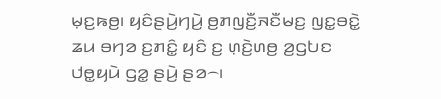ꤗ꤫ꤢ꤬ꤒꤥ꤬꤯ ꤟꤢꤨꤔꤣꤧ꤬ꤚꤣꤧ꤬ ꤥ꤬ꤊꤜꤢꤪ꤬ꤏꤢꤪꤗꤢ꤬ ꤜꤢ꤭ꤋꤢꤧ꤭ ꤘꤣ ꤋꤚꤤ ꤢ꤬ꤊꤢꤨ꤭ ꤟꤢꤨ ꤢ꤬ ꤛ꤫ꤢꤧ꤬ꤛꤥ꤬ ꤤ꤬ꤞꤝꤢ ꤓꤥ꤭ꤟꤣꤧ ꤞꤤ꤭ ꤔꤣꤧ꤬ ꤔꤤ꤮꤯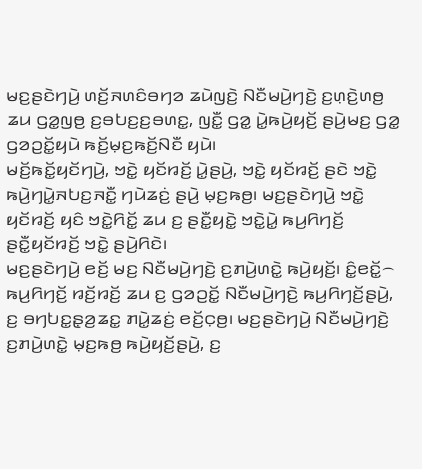ꤗꤢ꤬ꤔꤢꤧꤚꤣꤧ꤬ ꤛꤢꤩ꤬ꤏꤛꤢꤨꤋꤚꤤ ꤘꤣꤧꤜꤢꤧ꤬ ꤡꤢꤪꤗꤣꤧ꤬ꤚꤢꤧ꤬ ꤢ꤬ꤛ꤫ꤢꤧ꤬ꤛꤥ꤬ ꤘꤣ ꤞꤤ꤭ꤜꤥ꤬ ꤢ꤬ꤋꤝꤢ꤬ꤢ꤬ꤋꤛꤢ꤭, ꤜꤢꤪ꤭ ꤞꤤ꤭ ꤣꤧ꤭ꤒꤣꤧ꤬ꤟꤢꤩ꤬ ꤔꤣꤧ꤬ꤗꤢ꤬ ꤞꤤ꤭ ꤞꤤꤑꤢꤩ꤭ꤟꤣꤧ ꤒꤢꤩ꤬ꤗ꤫ꤢ꤬ꤒꤢꤩ꤬ꤡꤢꤪ ꤟꤣꤧ꤯
ꤗꤢꤩ꤬ꤒꤢꤩ꤭ꤟꤢꤩꤚꤣꤧ꤬, ꤠꤢꤧ꤭ ꤟꤢꤩꤙꤢꤩ꤬ ꤣꤧ꤭ꤔꤣꤧ꤬, ꤠꤢꤧ꤭ ꤟꤢꤩꤙꤢꤩ꤬ ꤔꤢꤧ ꤠꤢꤧ꤭ ꤒꤣꤧ꤬ꤚꤣꤧ꤭ꤏꤝꤢ꤬ꤏꤢꤪ꤭ ꤚꤣꤧꤘꤢꤦ꤬ ꤔꤣꤧ꤬ ꤗ꤫ꤢ꤬ꤒꤥ꤬꤯ ꤗꤢ꤬ꤔꤢꤧꤚꤣꤧ꤬ ꤠꤢꤧ꤭ ꤟꤢꤩꤙꤢꤩ꤬ ꤟꤢꤨ ꤠꤢꤧ꤭ꤖꤢꤩ꤭ ꤘꤣ ꤢ꤬ ꤔꤢꤪ꤭ꤟꤢꤧ꤭ ꤠꤢꤧ꤭ꤣꤧ꤭ ꤒꤣ꤬ꤖꤚꤢꤩ꤬ ꤔꤢꤪ꤭ꤟꤢꤩꤙꤢꤩ꤬ ꤠꤢꤧ꤭ ꤔꤣꤧ꤬ꤖꤢꤧ꤯
ꤗꤢ꤬ꤔꤢꤧꤚꤣꤧ꤬ ꤕꤢꤩ꤬ ꤗꤢ꤬ ꤡꤢꤪꤗꤣꤧ꤬ꤚꤢꤧ꤬ ꤢ꤬ꤊꤣꤧ꤬ꤛꤢꤧ꤭ ꤒꤣꤧ꤬ꤟꤢꤩ꤬꤯ ꤢꤨ꤭ꤕꤢꤩ꤭꤮ ꤒꤣ꤬ꤖꤚꤢꤩ꤬ ꤙꤢꤩ꤬ꤙꤢꤩ꤬ ꤘꤣ ꤢ꤬ ꤞꤤꤑꤢꤩ꤭ ꤡꤢꤪꤗꤣꤧ꤬ꤚꤢꤧ꤬ ꤒꤣ꤬ꤖꤚꤢꤩ꤬ꤔꤣꤧ꤬, ꤢ꤬ ꤋꤚꤝꤢ꤭ꤔ꤫ꤤ꤬ꤘꤢ꤭ ꤊꤣꤧ꤭ꤘꤢꤦ꤬ ꤕꤢꤩ꤬ꤍ꤫ꤥ꤬꤯ ꤗꤢ꤬ꤔꤢꤧꤚꤣꤧ꤬ ꤡꤢꤪꤗꤣꤧ꤬ꤚꤢꤧ꤬ ꤢ꤬ꤊꤣꤧ꤬ꤛꤢꤧ꤭ ꤗ꤫ꤢ꤬ꤒꤥ꤬ ꤒꤣꤧ꤬ꤟꤢꤩ꤬ꤔꤣꤧ꤬, ꤢ꤬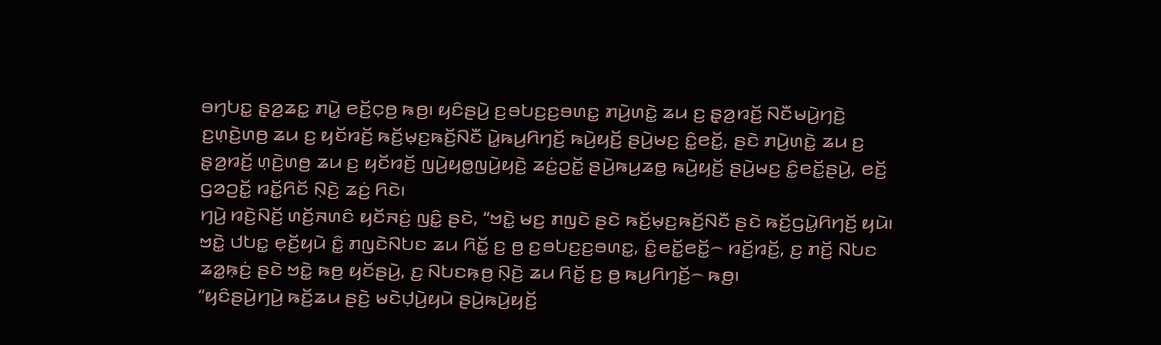ꤋꤚꤝꤢ꤭ ꤔ꤫ꤤ꤬ꤘꤢ꤭ ꤊꤣꤧ꤭ ꤕꤢꤩ꤬ꤍ꤫ꤥ꤬ ꤒꤥ꤬꤯ ꤟꤢꤨꤔꤣꤧ꤬ ꤢ꤬ꤋꤝꤢ꤬ꤢ꤬ꤋꤛꤢ꤭ ꤊꤣꤧ꤬ꤛꤢꤧ꤭ ꤘꤣ ꤢ꤬ ꤔ꤫ꤤ꤬ꤙꤢꤩ꤬ ꤡꤢꤪꤗꤣꤧ꤬ꤚꤢꤧ꤬ ꤢ꤬ꤛ꤫ꤢꤧ꤬ꤛꤥ꤬ ꤘꤣ ꤢ꤬ ꤟꤢꤩꤙꤢꤩ꤬ ꤒꤢꤩ꤬ꤗ꤫ꤢ꤬ꤒꤢꤩ꤬ꤡꤢꤪ ꤣꤧ꤭ꤒꤣ꤬ꤖꤚꤢꤩ꤬ ꤒꤣꤧ꤬ꤟꤢꤩ꤬ ꤔꤣꤧ꤬ꤗꤢ꤬ ꤢꤨ꤭ꤕꤢꤩ꤭, ꤔꤢꤧ ꤊꤣꤧ꤬ꤛꤢꤧ꤭ ꤘꤣ ꤢ꤬ ꤔ꤫ꤤ꤬ꤙꤢꤩ꤬ ꤛ꤫ꤢꤧ꤬ꤛꤥ꤬ ꤘꤣ ꤢ꤬ ꤟꤢꤩꤙꤢꤩ꤬ ꤜꤣꤧ꤬ꤟꤥ꤭ꤜꤣꤧ꤬ꤟꤢꤧ꤬ ꤘꤢꤦ꤬ꤑꤢꤩ꤭ ꤔꤣꤧ꤬ꤒꤣ꤬ꤘꤥ꤭ ꤒꤣꤧ꤬ꤟꤢꤩ꤬ ꤔꤣꤧ꤬ꤗꤢ꤬ ꤢꤨ꤭ꤕꤢꤩ꤭ꤔꤣꤧ꤬, ꤕꤢꤩ꤬ ꤞꤤꤑꤢꤩ꤭ ꤙꤢꤩ꤭ꤖꤢꤩ ꤡ꤫ꤢꤧ꤬ ꤘꤢꤦ꤬ ꤖꤢꤧ꤯
ꤚꤣꤧ꤬ ꤙꤢꤧ꤬ꤡꤢꤩ꤬ ꤛꤢꤩ꤬ꤏꤛꤢꤨ ꤟꤢꤩꤏꤢꤦ꤬ ꤜꤢꤨ꤭ ꤔꤢꤧ, “ꤠꤢꤧ꤭ ꤗꤢ꤬ ꤊꤜꤢꤧ ꤔꤢꤧ ꤒꤢꤩ꤬ꤗ꤫ꤢ꤬ꤒꤢꤩ꤬ꤡꤢꤪ ꤔꤢꤧ ꤒꤢꤩ꤬ꤞꤣꤧ꤭ꤖꤚꤢꤩ꤬ ꤟꤣꤧ꤯ ꤠꤢꤧ꤭ ꤓꤝꤢ꤭ ꤕ꤫ꤢꤩ꤬ꤟꤣꤧ ꤢꤨ꤭ ꤊꤜꤢꤧꤡꤝꤢ ꤘꤣ ꤖꤢꤩ꤭ ꤢ꤬ ꤥ꤬ ꤢ꤬ꤋꤝꤢ꤬ꤢ꤬ꤋꤛꤢ꤭, ꤢꤨ꤭ꤕꤢꤩ꤭ꤕꤢꤩ꤭꤮ ꤙꤢꤩ꤬ꤙꤢꤩ꤬, ꤢ꤬ ꤊꤢꤩ꤬ ꤡꤝꤢ ꤘꤤ꤭ꤒ꤫ꤢꤦ꤬ ꤔꤢꤧ ꤠꤢꤧ꤭ ꤒꤥ꤬ ꤟꤢꤩꤔꤣꤧ꤬, ꤢ꤬ ꤡꤝꤢꤒ꤫ꤥ꤬ ꤡ꤫ꤢꤧ꤬ ꤘꤣ ꤖꤢꤩ꤭ ꤢ꤬ ꤥ꤬ ꤒꤣ꤬ꤖꤚꤢꤩ꤬꤮ ꤒꤥ꤬꤯
“ꤟꤢꤨꤔꤣꤧ꤬ꤚꤣꤧ꤬ ꤒꤢꤩ꤬ꤘꤣ ꤔꤢꤧ꤬ ꤗꤢꤧꤓ꤫ꤣꤧ꤬ꤟꤣꤧ ꤔꤣꤧ꤬ꤒꤣꤧ꤬ꤟꤢꤩ꤬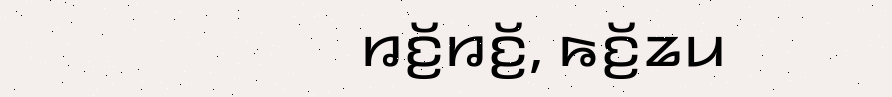ꤙꤢꤩ꤬ꤙꤢꤩ꤬, ꤒꤢꤩ꤬ꤘꤣ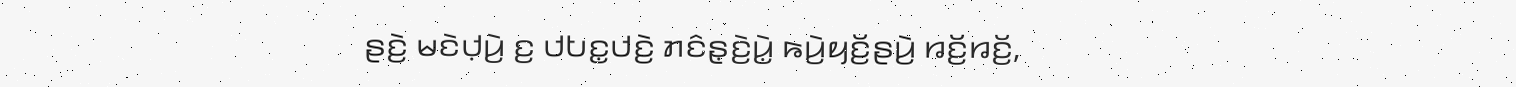ꤔꤢꤧ꤬ ꤗꤢꤧꤓ꤫ꤣꤧ꤬ ꤢ꤬ ꤓꤝꤢ꤭ꤓꤢꤧ꤬ ꤊꤢꤨꤔ꤫ꤢꤧ꤬ꤣꤧ꤭ ꤒꤣꤧ꤬ꤟꤢꤩ꤬ꤔꤣꤧ꤬ ꤙꤢꤩ꤬ꤙꤢꤩ꤬,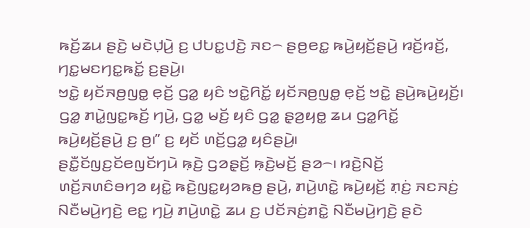ꤒꤢꤩ꤬ꤘꤣ ꤔꤢꤧ꤬ ꤗꤢꤧꤓ꤫ꤣꤧ꤬ ꤢ꤬ ꤓꤝꤢ꤭ꤓꤢꤧ꤬ ꤏꤢ꤮ ꤔꤥ꤬ꤕꤢ꤭ ꤒꤣꤧ꤬ꤟꤢꤩ꤬ꤔꤣꤧ꤬ ꤙꤢꤩ꤬ꤙꤢꤩ꤬, ꤚꤢ꤭ꤗꤢꤚꤢ꤭ꤒꤢꤩ꤭ ꤢ꤬ꤔꤣꤧ꤬꤯
ꤠꤢꤧ꤭ ꤟꤢꤩꤏꤥ꤬ꤜꤥ꤭ ꤕ꤫ꤢꤩ꤬ ꤞꤤ꤭ ꤟꤢꤨ ꤠꤢꤧ꤭ꤖꤢꤩ꤭ ꤟꤢꤩꤏꤥ꤬ꤜꤥ꤭ ꤕ꤫ꤢꤩ꤬ ꤠꤢꤧ꤭ ꤔꤣꤧ꤬ꤒꤣꤧ꤬ꤟꤢꤩ꤬꤯ ꤞꤤ꤭ ꤊꤣꤧ꤭ꤜꤢ꤭ꤒꤢꤩ꤬ ꤚꤣꤧ꤬, ꤞꤤ꤭ ꤗꤢꤩ꤬ ꤟꤢꤨ ꤞꤤ꤭ ꤔ꤫ꤤ꤬ꤟꤥ꤭ ꤘꤣ ꤞꤤ꤭ꤖꤢꤩ꤭ ꤒꤣꤧ꤬ꤟꤢꤩ꤬ꤔꤣꤧ꤬ ꤢ꤬ ꤥ꤬꤯” ꤢ꤬ ꤟꤢꤩ ꤛꤢꤩ꤬ꤞꤤ꤭ ꤟꤢꤨꤔꤣꤧ꤬꤯
ꤔꤢꤪ꤭ꤢꤩꤜꤢ꤬ꤢꤩꤕꤜꤢꤩꤚꤣꤧ ꤒ꤫ꤢꤧ꤬ ꤞꤤꤔ꤫ꤢꤩ꤬ ꤒ꤫ꤢꤧ꤬ꤗꤢꤩ꤬ ꤔꤤ꤮꤯ ꤙꤢꤧ꤬ꤡꤢꤩ꤬ ꤛꤢꤩ꤬ꤏꤛꤢꤨꤋꤚꤤ ꤟꤢꤧ꤭ ꤒꤢꤧ꤬ꤜꤢ꤭ꤟꤤꤒꤥ꤬ ꤔꤣꤧ꤬, ꤊꤣꤧ꤬ꤛꤢꤧ꤭ ꤒꤣꤧ꤬ꤟꤢꤩ꤬ ꤊ꤫ꤢꤦ꤬ ꤏꤢꤏꤢꤦ꤬ ꤡꤢꤪꤗꤣꤧ꤬ꤚꤢꤧ꤬ ꤕꤢ꤭ ꤚꤣꤧ꤬ ꤊꤣꤧ꤬ꤛꤢꤧ꤭ ꤘꤣ ꤢ꤬ ꤓꤢꤩꤏꤢꤦ꤬ꤊꤢꤧ꤭ ꤡꤢꤪꤗꤣꤧ꤬ꤚꤢꤧ꤬ ꤔꤢꤧ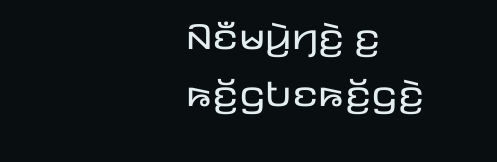ꤡꤢꤪꤗꤣꤧ꤬ꤚꤢꤧ꤬ ꤢ꤬ ꤒꤢꤩ꤬ꤞꤝꤢꤒꤢꤩ꤬ꤞꤢꤧ꤬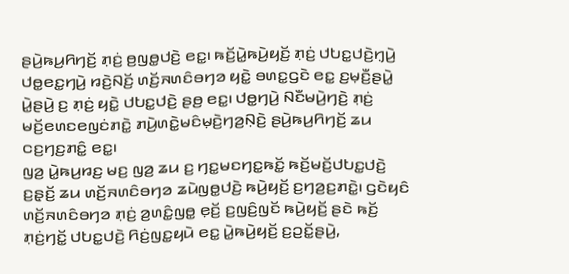ꤔꤣꤧ꤬ꤒꤣ꤬ꤖꤚꤢꤩ꤬ ꤊ꤫ꤢꤦ꤬ ꤥ꤬ꤜꤥ꤭ꤓꤢꤧ꤬ ꤕꤢ꤭꤯ ꤒꤢꤩ꤬ꤣꤧ꤭ꤒꤣꤧ꤬ꤟꤢꤩ꤬ ꤊ꤫ꤢꤦ꤬ ꤓꤝꤢ꤭ꤓꤢꤧ꤬ꤚ꤫ꤣꤧ꤬ ꤓꤥ꤭ꤕꤢ꤭ꤚꤣꤧ꤬ ꤙꤢꤧ꤬ꤡꤢꤩ꤬ ꤛꤢꤩ꤬ꤏꤛꤢꤨꤋꤚꤤ ꤟꤢꤧ꤭ ꤋꤛꤢ꤭ꤞꤢꤧ ꤕꤢ꤭ ꤢ꤬ꤗ꤫ꤢꤪ꤬ꤔꤣꤧ꤭ ꤣꤧ꤭ꤔꤣꤧ꤬ ꤢ꤬ ꤊ꤫ꤢꤦ꤬ ꤟꤢꤧ꤭ ꤓꤝꤢ꤭ꤓꤢꤧ꤬ ꤔꤥ꤬ ꤕꤢ꤭꤯ ꤓꤥ꤭ꤚꤣꤧ꤬ ꤡꤢꤪꤗꤣꤧ꤬ꤚꤢꤧ꤬ ꤊ꤫ꤢꤦ꤬ ꤗꤢꤩ꤬ꤕꤛꤢꤕꤜꤢꤦꤊꤢꤧ꤭ ꤊꤣꤧ꤬ꤛꤢꤧ꤭ꤗꤢꤨꤗ꤫ꤢꤧ꤬ꤚꤤ꤬ꤡ꤫ꤢꤧ꤬ ꤔꤣꤧ꤬ꤒꤣ꤬ꤖꤚꤢꤩ꤬ ꤘꤣ ꤍꤢ꤬ꤚꤢ꤬ꤊꤢꤨ꤭ ꤕꤢ꤭꤯
ꤜꤤ꤬ ꤣꤧ꤭ꤒꤣ꤬ꤙꤢ꤬ ꤗꤢ꤬ ꤜꤤ꤬ ꤘꤣ ꤢ꤬ ꤚꤢ꤭ꤗꤢꤚꤢ꤭ꤒꤢꤩ꤭ ꤒꤢꤩ꤬ꤗꤢꤩ꤬ꤓꤝꤢ꤭ꤓꤢꤧ꤬ ꤢ꤬ꤔ꤫ꤢꤩ꤬ ꤘꤣ ꤛꤢꤩ꤬ꤏꤛꤢꤨꤋꤚꤤ ꤘꤣꤧꤜꤥ꤭ꤓꤢꤧ꤬ ꤒꤣꤧ꤬ꤟꤢꤩ꤬ ꤢ꤬ꤚꤤ꤬ꤢ꤬ꤊꤢꤧ꤭꤯ ꤞꤢꤧꤟꤢꤨ ꤛꤢꤩ꤬ꤏꤛꤢꤨꤋꤚꤤ ꤊ꤫ꤢꤦ꤬ ꤤ꤬ꤛꤢꤨ꤭ꤜꤥ꤭ ꤕ꤫ꤢꤩ꤬ ꤢ꤬ꤜꤢꤨ꤬ꤜꤢꤩ ꤒꤣꤧ꤬ꤟꤢꤩ꤬ ꤔꤢꤧ ꤒꤢꤩ꤬ ꤊ꤫ꤢꤦ꤬ꤚꤢꤩ꤭ ꤓꤝꤢ꤭ꤓꤢꤧ꤬ ꤖꤢꤦ꤬ꤜꤢ꤭ꤟꤣꤧ ꤕꤢ꤭ ꤣꤧ꤭ꤒꤣꤧ꤬ꤟꤢꤩ꤬ ꤢ꤬ꤑꤢꤩ꤭ꤔꤣꤧ꤬,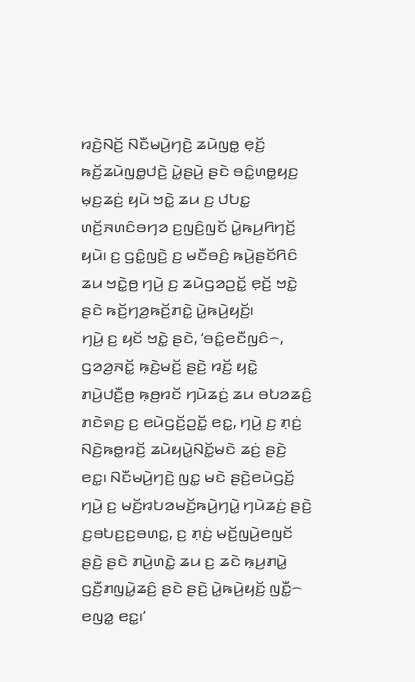ꤙꤢꤧ꤬ꤡꤢꤩ꤬ ꤡꤢꤪꤗꤣꤧ꤬ꤚꤢꤧ꤬ ꤘꤣꤧꤜꤥ꤭ ꤕ꤫ꤢꤩ꤬ ꤒꤢꤩ꤬ꤘꤣꤧꤜꤥ꤭ꤓꤢꤧ꤬ ꤣꤧ꤭ꤔꤣꤧ꤬ ꤔꤢꤧ ꤋꤢꤨ꤭ꤛꤥ꤭ꤟꤢ꤬ ꤗ꤫ꤢ꤬ꤘꤢꤦ꤬ ꤟꤣꤧ ꤠꤢꤧ꤭ ꤘꤣ ꤢ꤬ ꤓꤝꤢ꤭ ꤛꤢꤩ꤬ꤏꤛꤢꤨꤋꤚꤤ ꤢ꤬ꤜꤢꤨ꤬ꤜꤢꤩ ꤣꤧ꤭ꤒꤣ꤬ꤖꤚꤢꤩ꤬ ꤟꤣꤧ꤯ ꤢ꤬ ꤞꤢꤨ꤭ꤜꤢꤧ꤬ ꤢ꤬ ꤗꤢꤪꤋꤢꤨ꤬ ꤒꤣꤧ꤬ꤔꤢꤩꤖꤢꤨ ꤘꤣ ꤠꤢꤧ꤭ꤥ꤬ ꤚꤣꤧ꤬ ꤢ꤬ ꤘꤣꤧꤞꤤꤑꤢꤩ꤭ ꤕ꤫ꤢꤩ꤬ ꤠꤢꤧ꤭ ꤔꤢꤧ ꤒꤢꤩ꤬ꤚꤤ꤬ꤒꤢꤩ꤬ꤊꤢꤧ꤭ ꤣꤧ꤭ꤒꤣꤧ꤬ꤟꤢꤩ꤬꤯
ꤚꤣꤧ꤬ ꤢ꤬ ꤟꤢꤩ ꤠꤢꤧ꤭ ꤔꤢꤧ, ‘ꤋꤢꤨ꤭ꤕꤢꤪꤜꤢꤨ꤮, ꤞꤤꤤ꤬ꤏꤢꤩ꤭ ꤒ꤫ꤢꤧ꤬ꤗꤢꤩ꤬ ꤔꤢꤧ꤬ ꤙꤢꤩ꤬ ꤟꤢꤧ꤭ ꤊꤣꤧ꤬ꤓꤢꤪ꤬ꤥ꤬ ꤒ꤫ꤥ꤬ꤙꤢꤩ ꤚꤣꤧꤘꤢꤦ꤬ ꤘꤣ ꤋꤝꤤꤘꤢꤨ꤬ ꤊꤢꤧꤎꤢ꤬ ꤢ꤬ ꤕꤣꤧꤞꤢꤩ꤬ꤑꤢꤩ꤭ ꤕꤢ꤭, ꤚꤣꤧ꤬ ꤢ꤬ ꤊ꤫ꤢꤦ꤬ ꤡꤢꤧ꤬ꤒꤥ꤭ꤙꤢꤩ꤬ ꤘꤣꤧꤟꤣꤧ꤭ꤡꤢꤩ꤭ꤗꤢꤧ ꤘꤢꤦ꤬ ꤔꤢꤧ꤬ ꤕꤢ꤭꤯ ꤡꤢꤪꤗꤣꤧ꤬ꤚꤢꤧ꤬ ꤜꤢ꤭ ꤗꤢꤧ ꤔꤢꤧ꤬ꤕꤣꤧꤞꤢꤩ꤬ ꤚꤣꤧ꤬ ꤢ꤬ ꤗꤢꤩ꤬ꤙꤝꤤꤗꤢꤩ꤬ꤒꤣꤧ꤬ꤚꤣꤧ꤭ ꤚꤣꤧꤘꤢꤦ꤬ ꤔꤢꤧ꤬ ꤢ꤬ꤋꤝꤢ꤬ꤢ꤬ꤋꤛꤢ꤭, ꤢ꤬ ꤊ꤫ꤢꤦ꤬ ꤗꤢꤩ꤬ꤜꤣꤧ꤬ꤕꤜꤢꤩ ꤔꤢꤧ꤬ ꤔꤢꤧ ꤊꤣꤧ꤬ꤛꤢꤧ꤭ ꤘꤣ ꤢ꤬ ꤘꤢꤧ ꤒ꤫ꤣ꤬ꤊꤣꤧ꤭ ꤞꤢꤪ꤬ꤊꤜꤣꤧ꤭ꤘꤢꤨ꤬ ꤔꤢꤧ ꤔꤢꤧ꤬ ꤣꤧ꤭ꤒꤣꤧ꤬ꤟꤢꤩ꤬ ꤜꤢꤪ꤭꤮ ꤕꤜꤤ꤭ ꤕꤢ꤭꤯’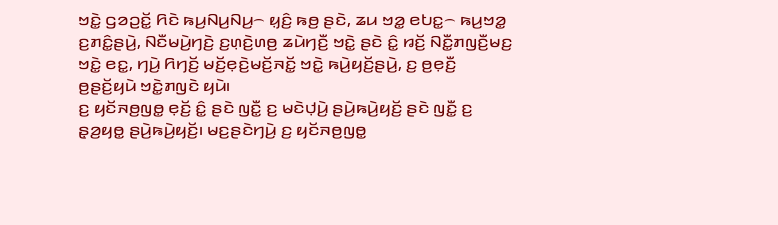ꤠꤢꤧ꤭ ꤞꤤꤑꤢꤩ꤭ ꤖꤢꤧ ꤒꤣ꤬ꤡꤣ꤬ꤡꤣ꤬꤮ ꤟ꤫ꤢꤨ꤬ ꤒꤥ꤬ ꤔꤢꤧ, ꤘꤣ ꤠꤤ꤭ ꤕꤝꤢ꤭꤮ ꤒꤣ꤬ꤠꤤ꤭ ꤢ꤬ꤊꤢꤨ꤭ꤔꤣꤧ꤬, ꤡꤢꤪꤗꤣꤧ꤬ꤚꤢꤧ꤬ ꤢ꤬ꤛ꤫ꤢꤧ꤬ꤛꤥ꤬ ꤘꤣꤧꤚꤢꤪ꤬ ꤠꤢꤧ꤭ ꤔꤢꤧ ꤢꤨ꤭ ꤙꤢꤩ꤬ ꤡꤢꤪ꤭ꤊꤜꤢꤪ꤬ꤗꤢ꤬ ꤠꤢꤧ꤭ ꤕꤢ꤭, ꤚꤣꤧ꤬ ꤖꤚꤢꤩ꤬ ꤗꤢꤩ꤬ꤕ꤫ꤢꤧ꤬ꤗꤢꤩ꤬ꤏꤢꤩ꤭ ꤠꤢꤧ꤭ ꤒꤣꤧ꤬ꤟꤢꤩ꤬ꤔꤣꤧ꤬, ꤢ꤬ ꤥ꤬ꤕ꤫ꤢꤪ꤬ ꤥ꤬ꤔꤢꤩ꤬ꤟꤣꤧ ꤠꤢꤧ꤭ꤊꤜꤢꤧ ꤟꤣꤧ꤯
ꤢ꤬ ꤟꤢꤩꤏꤥ꤬ꤜꤥ꤭ ꤕ꤫ꤢꤩ꤬ ꤢꤨ꤭ ꤔꤢꤧ ꤜꤢꤪ꤭ ꤢ꤬ ꤗꤢꤧꤓ꤫ꤣꤧ꤬ ꤔꤣꤧ꤬ꤒꤣꤧ꤬ꤟꤢꤩ꤬ ꤔꤢꤧ ꤜꤢꤪ꤭ ꤢ꤬ ꤔ꤫ꤤ꤬ꤟꤥ꤭ ꤔꤣꤧ꤬ꤒꤣꤧ꤬ꤟꤢꤩ꤬꤯ ꤗꤢ꤬ꤔꤢꤧꤚꤣꤧ꤬ ꤢ꤬ ꤟꤢꤩꤏꤥ꤬ꤜꤥ꤭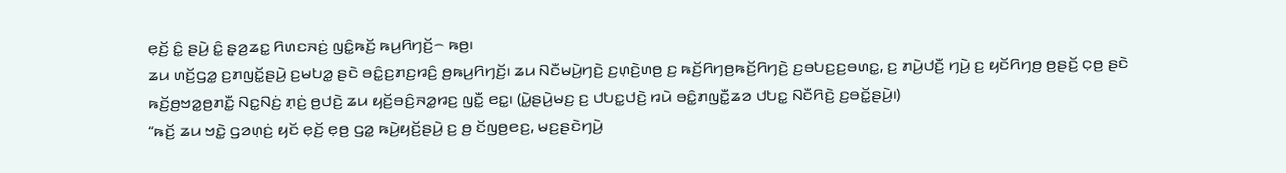ꤕ꤫ꤢꤩ꤬ ꤢꤨ꤭ ꤔꤣꤧ꤬ ꤢꤨ꤭ ꤔ꤫ꤤ꤬ꤘꤢ꤭ ꤖꤛꤢꤏꤢꤦ꤬ ꤜꤢꤨ꤭ꤒꤢꤩ꤬ ꤒꤣ꤬ꤖꤚꤢꤩ꤬꤮ ꤒꤥ꤬꤯
ꤘꤣ ꤛꤢꤩ꤬ꤞꤤ꤭ ꤢ꤬ꤊꤜꤢꤩ꤭ꤔꤣꤧ꤬ ꤢ꤬ꤗꤝꤤ꤭ ꤔꤢꤧ ꤋꤢꤨ꤭ꤢ꤬ꤊꤢ꤬ꤙꤢꤨ꤬ ꤥ꤬ꤒꤣ꤬ꤖꤚꤢꤩ꤬꤯ ꤘꤣ ꤡꤢꤪꤗꤣꤧ꤬ꤚꤢꤧ꤬ ꤢ꤬ꤛ꤫ꤢꤧ꤬ꤛꤥ꤬ ꤢ꤬ ꤒꤢꤩ꤬ꤖꤚꤥ꤬ꤒꤢꤩ꤬ꤖꤚꤢꤧ꤬ ꤢ꤬ꤋꤝꤢ꤬ꤢ꤬ꤋꤛꤢ꤭, ꤢ꤬ ꤊꤣꤧ꤬ꤓꤢꤪ꤬ ꤚꤣꤧ꤬ ꤢ꤬ ꤟꤢꤩꤖꤚꤥ꤬ ꤥ꤬ꤔꤢꤩ꤬ ꤍ꤫ꤥ꤬ ꤔꤢꤧ ꤒꤢꤩ꤬ꤥ꤬ꤠꤤ꤭ꤥ꤬ꤊꤢꤪ꤭ ꤡꤢ꤭ꤡꤢꤦ꤬ ꤊ꤫ꤢꤦ꤬ ꤥ꤬ꤓꤢꤧ꤬ ꤘꤣ ꤟꤢꤩ꤬ꤋꤢꤨ꤬ꤏꤤ꤭ꤙꤢ꤬ ꤜꤢꤪ꤭ ꤕꤢ꤭꤯ (ꤣꤧ꤭ꤔꤣꤧ꤬ꤗꤢ꤬ ꤢ꤬ ꤓꤝꤢ꤭ꤓꤢꤧ꤬ ꤙꤣꤧ ꤋꤢꤨ꤭ꤊꤜꤢꤪ꤭ꤘꤤ ꤓꤝꤢ꤭ ꤡꤢꤪꤖꤢꤧ꤬ ꤢ꤬ꤋꤢꤩ꤭ꤔꤣꤧ꤬꤯)
“ꤒꤢꤩ꤬ ꤘꤣ ꤠꤢꤧ꤭ ꤞꤤꤛ꤫ꤢꤦ꤬ ꤟꤢꤩ ꤕ꤫ꤢꤩ꤬ ꤕ꤫ꤥ꤬ ꤞꤤ꤭ ꤒꤣꤧ꤬ꤟꤢꤩ꤬ꤔꤣꤧ꤬ ꤢ꤬ ꤥ꤬ ꤢꤩꤜꤥ꤬ꤕꤢ꤬, ꤗꤢ꤬ꤔꤢꤧꤚꤣꤧ꤬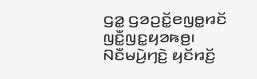ꤞꤤ꤭ ꤞꤤꤑꤢꤩ꤭ꤕꤜꤥ꤭ꤙꤢꤩ ꤜꤢꤪ꤭ꤜꤢ꤭ꤟꤤꤒꤥ꤬꤯
ꤡꤢꤪꤗꤣꤧ꤬ꤚꤢꤧ꤬ ꤟꤢꤩꤙꤢꤩ꤬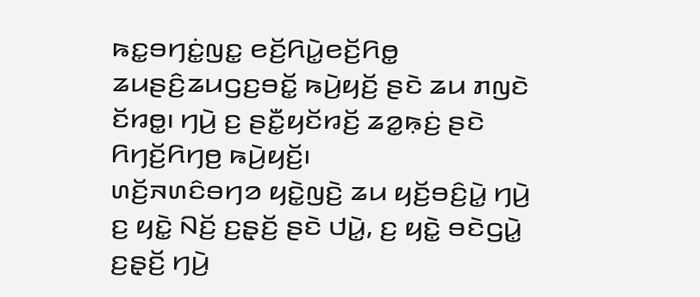ꤒꤢ꤭ꤋꤚꤢꤦ꤭ꤜꤢ꤭ ꤕꤢꤩ꤬ꤖꤣꤧ꤭ꤕꤢꤩ꤬ꤖꤥ꤭ ꤘꤣꤔꤢꤨ꤬ꤘꤣꤞꤢ꤬ꤋꤢꤩ꤭ ꤒꤣꤧ꤬ꤟꤢꤩ꤬ ꤔꤢꤧ ꤘꤣ ꤊꤜꤢꤧ ꤢꤩꤙꤥ꤭꤯ ꤚꤣꤧ꤬ ꤢ꤬ ꤔꤢꤪ꤭ꤟꤢꤩꤙꤢꤩ꤬ ꤘꤤ꤭ꤒ꤫ꤢꤦ꤬ ꤔꤢꤧ ꤖꤚꤢꤩ꤬ꤖꤚꤥ꤬ ꤒꤣꤧ꤬ꤟꤢꤩ꤬꤯
ꤛꤢꤩ꤬ꤏꤛꤢꤨꤋꤚꤤ ꤟꤢꤧ꤭ꤜꤢꤧ꤬ ꤘꤣ ꤟꤢꤩ꤬ꤋꤢꤨ꤬ꤣꤧ꤭ ꤚꤣꤧ꤬ ꤢ꤬ ꤟꤢꤧ꤭ ꤡꤢꤩ꤬ ꤢ꤬ꤔ꤫ꤢꤩ꤬ ꤔꤢꤧ ꤓꤣꤧ꤭, ꤢ꤬ ꤟꤢꤧ꤭ ꤋꤢꤧꤞꤣꤧ꤭ ꤢ꤬ꤔ꤫ꤢꤩ꤬ ꤚꤣꤧ꤬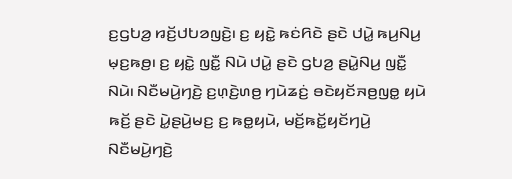ꤢ꤬ꤞꤝꤤ꤬ ꤙꤢꤩ꤬ꤓꤝꤤꤜꤢꤧ꤬꤯ ꤢ꤬ ꤟꤢꤧ꤭ ꤒꤢꤦꤖꤢꤧ ꤔꤢꤧ ꤓꤣꤧ꤭ ꤒꤣ꤬ꤡꤣ꤬ ꤗ꤫ꤢ꤬ꤒꤥ꤬꤯ ꤢ꤬ ꤟꤢꤧ꤭ ꤜꤢꤪ꤭ ꤡꤣꤧ ꤓꤣꤧ꤭ ꤔꤢꤧ ꤞꤝꤤ꤬ ꤔꤣꤧ꤭ꤡꤣ꤬ ꤜꤢꤪ꤭ ꤡꤣꤧ꤯ ꤡꤢꤪꤗꤣꤧ꤬ꤚꤢꤧ꤬ ꤢ꤬ꤛ꤫ꤢꤧ꤬ꤛꤥ꤬ ꤚꤣꤧꤘꤢꤦ꤬ ꤋꤢꤧꤟꤢꤩꤏꤥ꤬ꤜꤥ꤭ ꤟꤣꤧ ꤒꤢꤩ꤬ ꤔꤢꤧ ꤣꤧ꤭ꤔꤣꤧ꤬ꤗꤢ꤬ ꤢ꤬ ꤒꤥ꤭ꤟꤣꤧ, ꤗꤢꤩ꤬ꤒꤢꤩ꤭ꤟꤢꤩꤚꤣꤧ꤬ ꤡꤢꤪꤗꤣꤧ꤬ꤚꤢꤧ꤬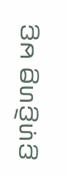ꤢ꤬ꤛ꤫ꤢꤧ꤬ꤛꤥ꤬ ꤗꤢ꤬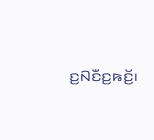ꤢ꤬ꤡꤢꤪꤢ꤬ꤒꤢꤩ꤬꤯